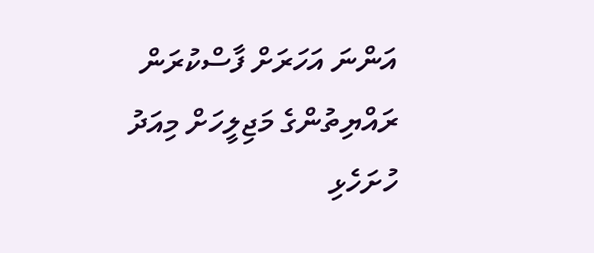އަންނަ އަހަރަށް ފާސްކުރަން ރައްޔިތުންގެ މަޖިލީހަށް މިއަދު ހުށަހެޅި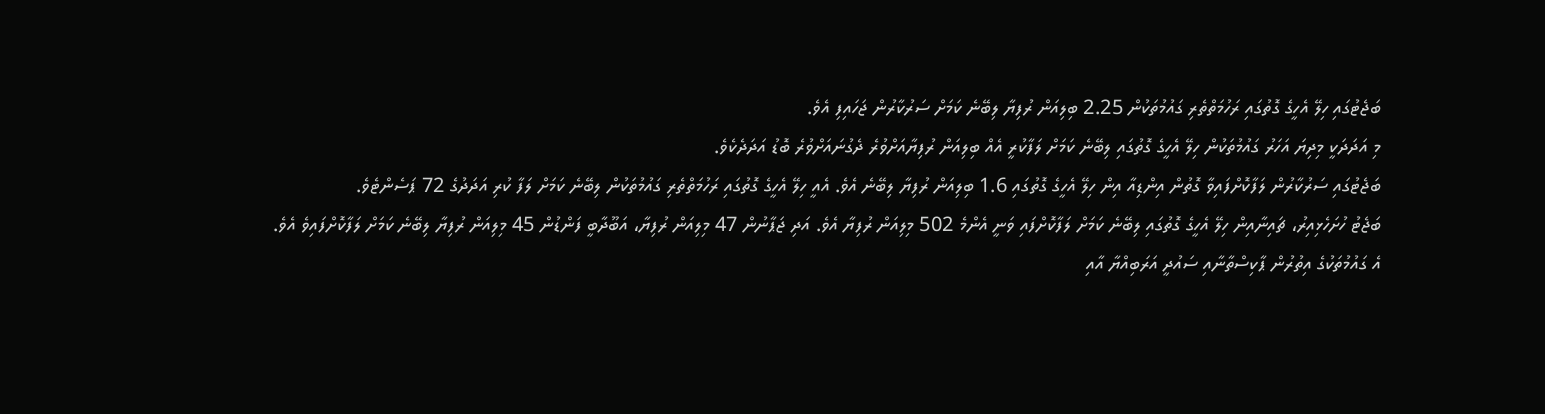ބަޖެޓުގައި ހިލޭ އެހީގެ ގޮތުގައި ރަހުމަތްތެރި ގައުމުތަކުން 2.25 ބިލިއަން ރުފިޔާ ލިބޭނެ ކަމަށް ސަރުކާރުން ޖަހައިފި އެވެ.
މި އަދަދަކީ މިދިޔަ އަހަރު ގައުމުތަކުން ހިލޭ އެހީގެ ގޮތުގައި ލިބޭނެ ކަމަށް ލަފާކުރީ އެއް ބިލިއަން ރުފިޔާއަށްވުރެ ދެގުނައަށްވުރެ ބޮޑު އަދަދެކެވެ.
ބަޖެޓުގައި ސަރުކާރުން ލަފާކޮށްފައިވާ ގޮތުން އިންޑިއާ އިން ހިލޭ އެހީގެ ގޮތުގައި 1.6 ބިލިއަން ރުފިޔާ ލިބޭނެ އެވެ. އެއީ ހިލޭ އެހީގެ ގޮތުގައި ރަހުމަތްތެރި ގައުމުތަކުން ލިބޭނެ ކަމަށް ލަފާ ކުރި އަދަދުގެ 72 ޕަސެންޓެވެ.
ބަޖެޓު ހުށަހެޅިއިރު، ޗައިނާއިން ހިލޭ އެހީގެ ގޮތުގައި ލިބޭނެ ކަމަށް ލަފާކޮށްފައި ވަނީ އެންމެ 502 މިލިއަން ރުފިޔާ އެވެ. އަދި ޖަޕާނުން 47 މިލިއަން ރުފިޔާ، އަބޫދާބީ ފަންޑުން 45 މިލިއަން ރުފިޔާ ލިބޭނެ ކަމަށް ލަފާކޮށްފައިވެ އެވެ.
އެ ގައުމުތަކުގެ އިތުރުން ޕާކިސްތާނާއި ސައުދީ އަރަބިއްޔާ އާއި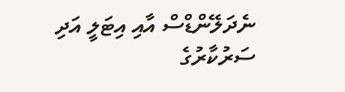ނެދަލޭންޑްސް އާއި އިޓަލީ އަދި ސަރުކާރުގެ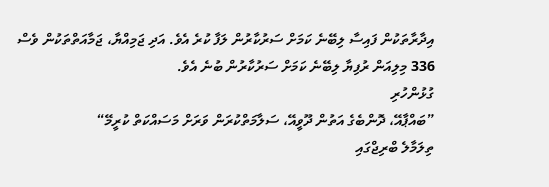އިދާރާތަކުން ފައިސާ ލިބޭނެ ކަމަށް ސަރުކާރުން ލަފާ ކުރެ އެވެ. އަދި ޖަމިއްޔާ، ޖަމާއަތްތަކުން ވެސް 336 މިލިއަން ރުފިޔާ ލިބޭނެ ކަމަށް ސަރުކާރުން ބުނެ އެވެ.
ގުޅުންހުރި
”ބައްޕާއޭ، ދޮންބެގެ އަތުން ދޫވީއޭ، ސަލާމަތްކުރަން ވަރަށް މަސައްކަތް ކުރީމޭ“
ތިލަމާލެ ބްރިޖްގައި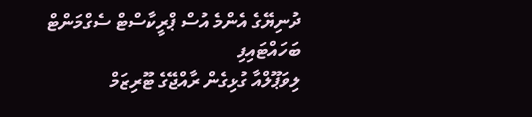ދުނިޔޭގެ އެންމެ އުސް ޕްރީކާސްޓް ސެގްމަންޓް ބަހައްޓައިފި
ލިވަޕޫލްއާ ގުޅިގެން ރާއްޖޭގެ ޓޫރިޒަމް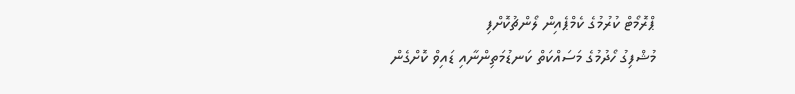ޕްރޮމޯޓް ކުރުމުގެ ކެމްޕެއިން ލޯންޗުކޮށްފި
މުޝްފިގު ހޯދުމުގެ މަސައްކަތް ކަނޑުމަތިންނާއި ޑައިވް ކޮށްގެން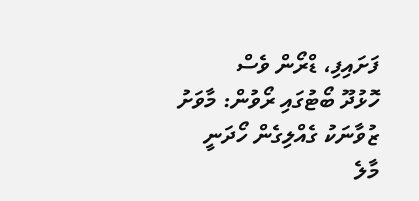ފަށައިފި، ޑްރޯން ވެސް
ހޮޅުދޫ ބޯޓުގައި ރޯވުން: މާވަށު ޒުވާނަކު ގެއްލިގެން ހޯދަނީ
މާލެ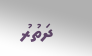ދަތުރު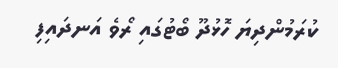ކުރަމުންދިޔަ ހޮޅުދޫ ބޯޓުގައި ރޯވެ އަނދައިފި